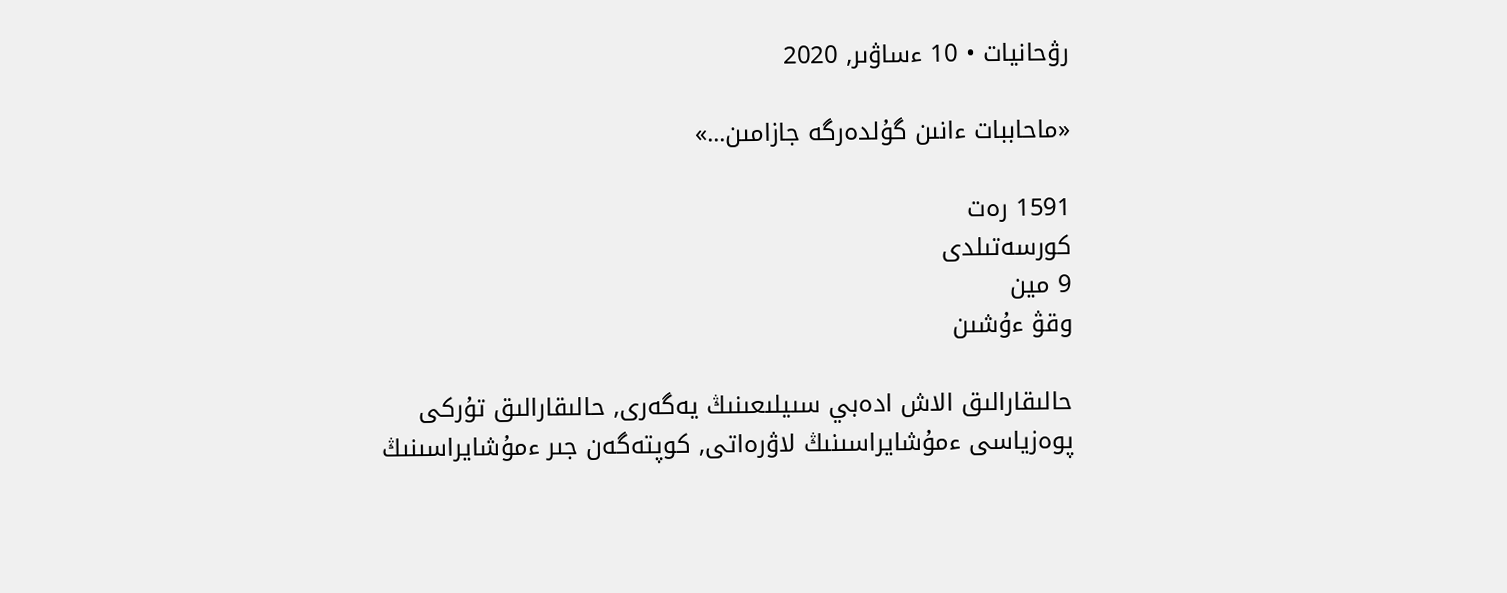رۋحانيات • 10 ءساۋىر, 2020

«ماحاببات ءانىن گۇلدەرگە جازامىن...»

1591 رەت
كورسەتىلدى
9 مين
وقۋ ءۇشىن

حالىقارالىق الاش ادەبي سىيلىعىنىڭ يەگەرى, حالىقارالىق تۇركى پوەزياسى ءمۇشايراسىنىڭ لاۋرەاتى, كوپتەگەن جىر ءمۇشايراسىنىڭ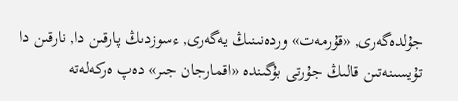جۇلدەگەرى, «قۇرمەت» وردەنىنىڭ يەگەرى, ءسوزدىڭ پارقىن دا, نارقىن دا تۇيسىنەتىن قالىڭ جۇرتى بۇگىندە «اقمارجان جىر» دەپ ەركەلەتە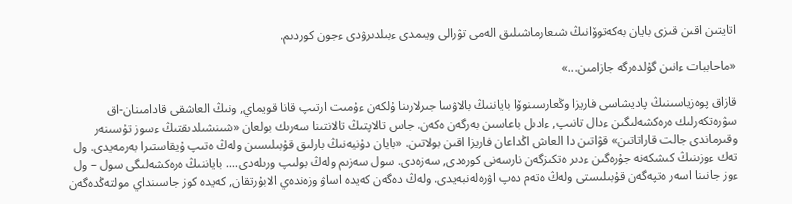اتايتىن اقىن قىزى بايان بەكەتوۆانىڭ شىعارماشىلىق الەمى تۋرالى ويىمدى ءبىلدىرۋدى ءجون كوردىم.

«ماحاببات ءانىن گۇلدەرگە جازامىن...»

قازاق پوەزياسىنىڭ پاديشاسى فاريزا وڭعارسىنوۆا باياننىڭ بالاۋسا جىرلارىنا ۇلكەن ءۇمىت ارتىپ قانا قويماي, ونىڭ العاشقى قادامىنان-اق سۋرەتكەرلىك ەرەكشەلىگىن ءدال تانىپ, ءادىل باعاسىن بەرگەن ەكەن. جاس تالاپتىڭ تالانتىنا سەرىك بولعان «شىنشىلدىقتىڭ ءسوز تۇسىنەر وقىرماندى جالت قاراتاتىن» قۋاتىن دا العاش اڭداعان فاريزا اقىن بولاتىن. «بايان دۇنيەنىڭ بارلىق قۇبىلىسىن ولەڭ ەتىپ ۇيقاستىرا بەرمەيدى. ول تەك ءوزىنىڭ كىشكەنە جۇرەگىن ءدىر ەتكىزگەن نارسەنى كورەدى, سەزەدى. سول سەزىم ولەڭ بولىپ ورىلەدى.... باياننىڭ ەرەكشەلىگى سول – ول ءوز جانىنا اسەر ەتپەگەن قۇبىلىستى ولەڭ ەتەم دەپ اۋرەلەنبەيدى. ولەڭ دەگەن كەيدە اساۋ وزەندەي الابۇرتقان, كەيدە كوز جاسىنداي مولتەڭدەگەن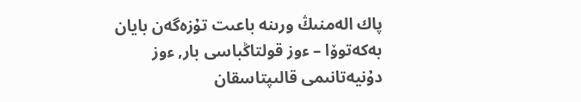پاك الەمنىڭ ورىنە باعىت تۇزەگەن بايان بەكەتوۆا – ءوز قولتاڭباسى بار, ءوز دۇنيەتانىمى قالىپتاسقان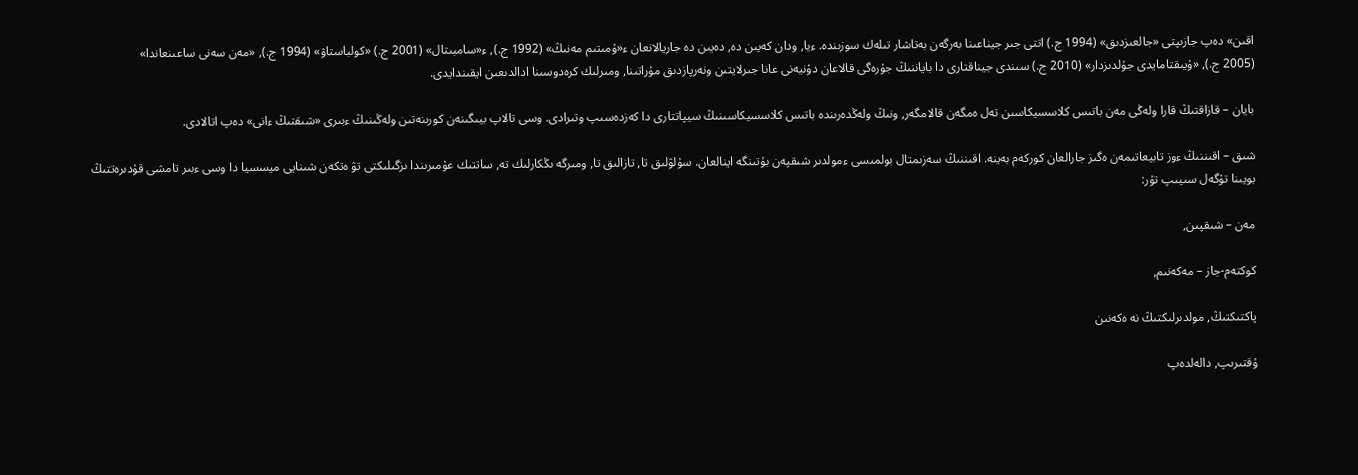اقىن» دەپ جازىپتى «جالعىزدىق» (1994 ج.) اتتى جىر جيناعىنا بەرگەن بەتاشار تىلەك سوزىندە. ءيا, ودان كەيىن دە, دەيىن دە جاريالانعان ء«ۇمىتىم مەنىڭ» (1992 ج.), ء«سامبىتال» (2001 ج.) «كولباستاۋ» (1994 ج.), «مەن سەنى ساعىنعاندا»
(2005 ج.), «ۇيىقتامايدى جۇلدىزدار» (2010 ج.) سىندى جيناقتارى دا باياننىڭ جۇرەگى قالاعان دۇنيەنى عانا جىرلايتىن ونەرپازدىق مۇراتىنا, ومىرلىك كرەدوسىنا ادالدىعىن ايقىندايدى.

بايان – قازاقتىڭ قارا ولەڭى مەن باتىس كلاسسيكاسىن تەل ەمگەن قالامگەر, ونىڭ ولەڭدەرىندە باتىس كلاسسيكاسىنىڭ سيپاتتارى دا كەزدەسىپ وتىرادى. وسى تالاپ بيىگىنەن كورىنەتىن ولەڭىنىڭ ءبىرى «شىقتىڭ ءانى» دەپ اتالادى.

شىق – اقىننىڭ ءوز تابيعاتىمەن ەگىز جارالعان كوركەم بەينە. اقىننىڭ سەزىمتال بولمىسى ءمولدىر شىقپەن بۇتىنگە اينالعان. سۇلۋلىق تا, تازالىق تا, ومىرگە ىڭكارلىك تە, ساتتىك عۇمىرىندا ىزگىلىكتى تۋ ەتكەن شىنايى ميسسيا دا وسى ءبىر تامشى قۇدىرەتتىڭ بويىنا تۇگەل سىيىپ تۇر:

مەن – شىقپىن,

كوكتەم-جاز – مەكەنىم,

پاكتىكتىڭ, مولدىرلىكتىڭ نە ەكەنىن

ۇقتىرىپ, دالەلدەپ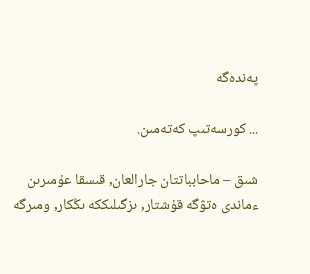پەندەگە

... كورسەتىپ كەتەمىن.

شىق – ماحابباتتان جارالعان, قىسقا عۇمىرىن ءماندى ەتۋگە قۇشتار, ىزگىلىككە ىڭكار, ومىرگە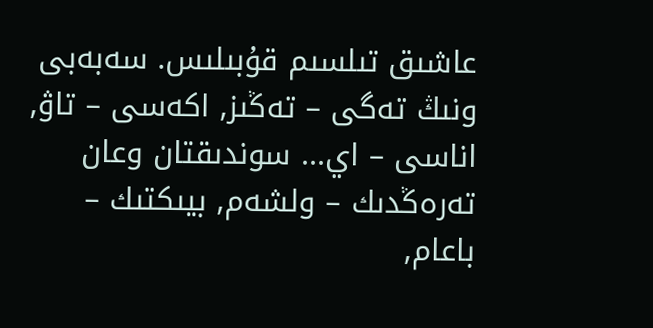عاشىق تىلسىم قۇبىلىس. سەبەبى ونىڭ تەگى – تەڭىز, اكەسى – تاۋ, اناسى – اي... سوندىقتان وعان تەرەڭدىك – ولشەم, بيىكتىك – باعام,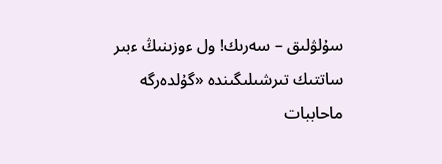سۇلۋلىق – سەرىك! ول ءوزىنىڭ ءبىر ساتتىك تىرشىلىگىندە «گۇلدەرگە ماحاببات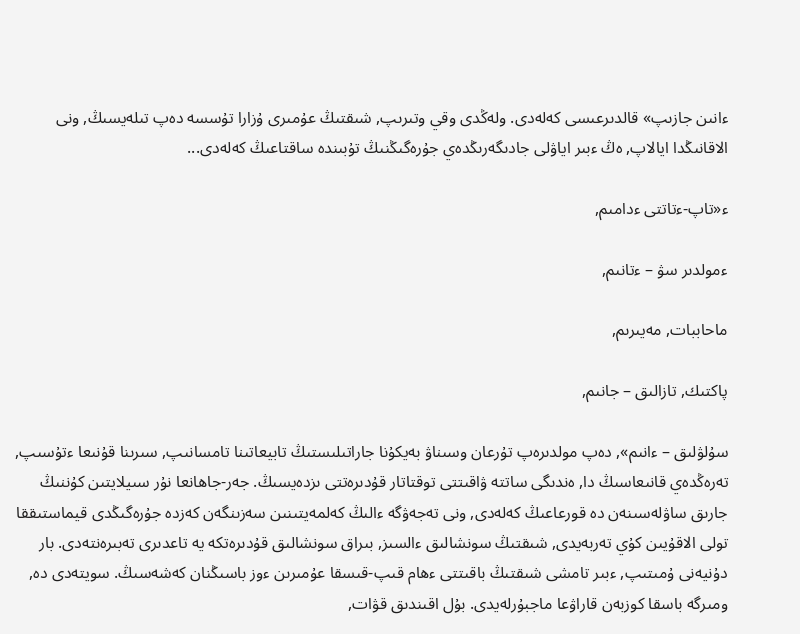ءانىن جازىپ» قالدىرعىسى كەلەدى. ولەڭدى وقي وتىرىپ, شىقتىڭ عۇمىرى ۇزارا تۇسسە دەپ تىلەيسىڭ, ونى الاقانىڭدا ايالاپ, ەڭ ءبىر اياۋلى جادىگەرىڭدەي جۇرەگىڭنىڭ تۇبىندە ساقتاعىڭ كەلەدى...

ء«تاپ-ءتاتتى ءدامىم,

ءمولدىر سۋ – ءتانىم,

ماحاببات, مەيىرىم,

پاكتىك, تازالىق – جانىم,

سۇلۋلىق – ءانىم», دەپ مولدىرەپ تۇرعان وسىناۋ بەيكۇنا جاراتىلىستىڭ تابيعاتىنا تامسانىپ, سىرىنا قۇنىعا ءتۇسىپ, تەرەڭدەي قانىعاسىڭ دا, ەندىگى ساتتە ۋاقىتتى توقتاتار قۇدىرەتتى ىزدەيسىڭ. جەر-جاھانعا نۇر سىيلايتىن كۇننىڭ جارىق ساۋلەسىنەن دە قورعاعىڭ كەلەدى, ونى تەجەۋگە ءالىڭ كەلمەيتىنىن سەزىنگەن كەزدە جۇرەگىڭدى قيماستىققا تولى الاقۇيىن كۇي تەربەيدى, شىقتىڭ سونشالىق ءالسىز, بىراق سونشالىق قۇدىرەتكە يە تاعدىرى تەبىرەنتەدى. بار دۇنيەنى ۇمىتىپ, ءبىر تامشى شىقتىڭ باقىتتى ءھام قىپ-قىسقا عۇمىرىن ءوز باسىڭنان كەشەسىڭ. سويتەدى دە, ومىرگە باسقا كوزبەن قاراۋعا ماجبۇرلەيدى. بۇل اقىندىق قۋات,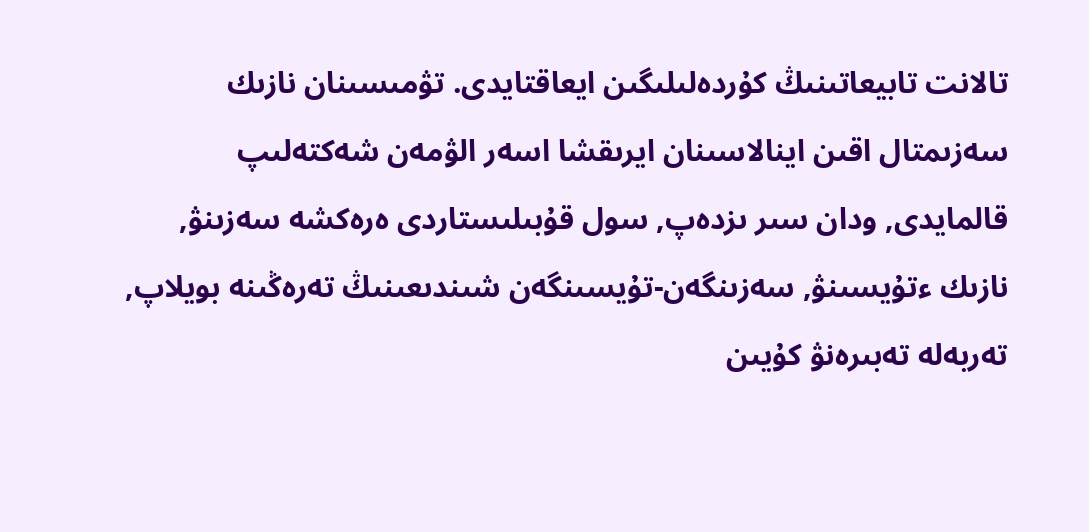تالانت تابيعاتىنىڭ كۇردەلىلىگىن ايعاقتايدى. تۋمىسىنان نازىك سەزىمتال اقىن اينالاسىنان ايرىقشا اسەر الۋمەن شەكتەلىپ قالمايدى, ودان سىر ىزدەپ, سول قۇبىلىستاردى ەرەكشە سەزىنۋ, نازىك ءتۇيسىنۋ, سەزىنگەن-تۇيسىنگەن شىندىعىنىڭ تەرەڭىنە بويلاپ, تەربەلە تەبىرەنۋ كۇيىن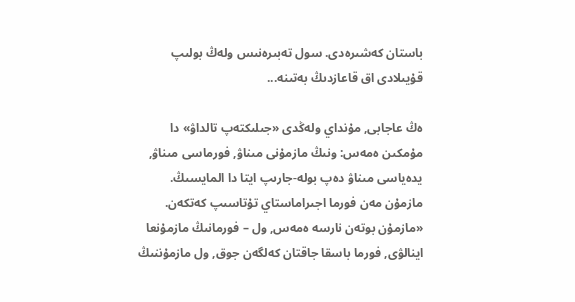باستان كەشىرەدى. سول تەبىرەنىس ولەڭ بولىپ قۇيىلادى اق قاعازدىڭ بەتىنە...

ەڭ عاجابى, مۇنداي ولەڭدى «جىلىكتەپ تالداۋ» دا مۇمكىن ەمەس: ونىڭ مازمۇنى مىناۋ, فورماسى مىناۋ, يدەياسى مىناۋ دەپ بولە-جارىپ ايتا دا المايسىڭ. مازمۇن مەن فورما اجىراماستاي تۇتاسىپ كەتكەن. «مازمۇن بوتەن نارسە ەمەس, ول – فورمانىڭ مازمۇنعا اينالۋى, فورما باسقا جاقتان كەلگەن جوق, ول مازمۇننىڭ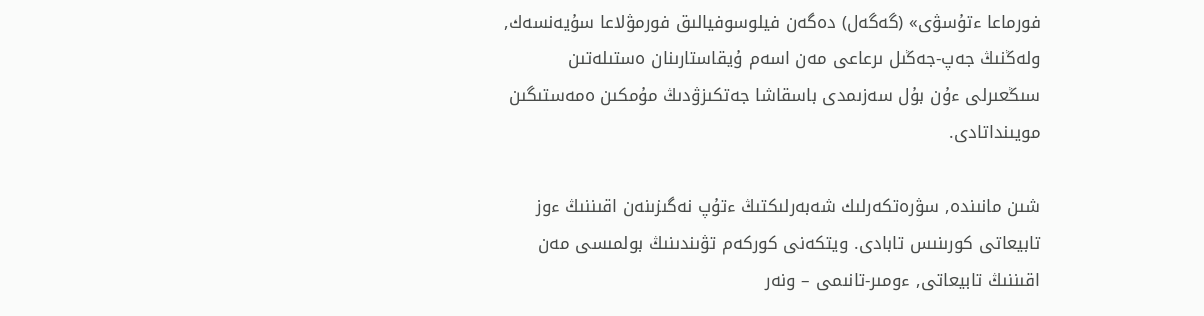فورماعا ءتۇسۋى» (گەگەل) دەگەن فيلوسوفيالىق فورمۋلاعا سۇيەنسەك, ولەڭنىڭ جەپ-جەڭىل ىرعاعى مەن اسەم ۇيقاستارىنان ەستىلەتىن سىڭعىرلى ءۇن بۇل سەزىمدى باسقاشا جەتكىزۋدىڭ مۇمكىن ەمەستىگىن مويىنداتادى.

شىن مانىندە, سۋرەتكەرلىك شەبەرلىكتىڭ ءتۇپ نەگىزىنەن اقىننىڭ ءوز تابيعاتى كورىنىس تابادى. ويتكەنى كوركەم تۋىندىنىڭ بولمىسى مەن اقىننىڭ تابيعاتى, ءومىر-تانىمى – ونەر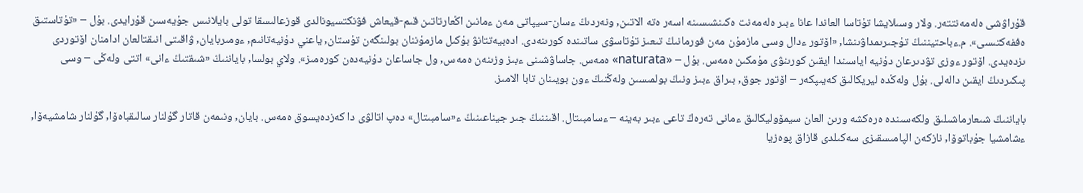قۇراۋشى ەلەمەنتتەر. ولار وسىلايشا تۇتاسا العاندا عانا ءبىر ەلەمەنت ەكىنشىسىنە اسەر ەتە الاتىن, ونەردىڭ ءسان-سيپاتى مەن ءمانىن اڭعارتاتىن قىم-قيعاش فۋنكتسيونالدى قوزعالىسقا تولى بايلانىس جۇيەسىن قۇرايدى. بۇل – «تۇتاستىق ەففەكتىسى». م.ءباحتيننىڭ تۇجىرىمداۋىنشا, «اۆتور ءدال وسى مازمۇن مەن فورمانىڭ تىعىز تۇتاسۋى ساتىندە كورىنەدى. ادەبيەتتانۋ بۇكىل مازمۇننان بولىنگەن تۇستان, ياعني دۇنيەتانىم, ءومىربايان, ۋاقىتى انىقتالعان ادامنان اۆتوردى ىزدەيدى. اۆتور ءوزى تۋدىرعان دۇنيە اياسىندا ايقىن كورىنۋى مۇمكىن ەمەس. بۇل – «naturata» ەمەس. جاساۋشىنى ءبىز وزىنەن ەمەس, ول جاساعان دۇنيەدەن كورەمىز». ولاي بولسا, باياننىڭ «شىقتىڭ ءانى» اتتى ولەڭى – وسى پىكىردىڭ ايقىن دالەلى. بۇل ولەڭدە ليريكالىق كەيىپكەر – اۆتور جوق, بىراق ءبىز ونىڭ بولمىسىن ولەڭنىڭ ءون بويىنان تابا الامىز.

باياننىڭ شىعارماشىلىق ولكەسىندە ەرەكشە ورىن العان سيمۆوليكالىق ءمانى تەرەڭ تاعى ءبىر بەينە – ءسامبىتال. اقىننىڭ جىر جيناعىنىڭ ء«سامبىتال» دەپ اتالۋى دا كەزدەيسوق ەمەس. بايان, ونىمەن قاتار گۇلنار سالىقباەۆا, گۇلنار شامشيەۆا, ءشامشيا جۇباتوۆا, نازكەن الپامىسقىزى سەكىلدى قازاق پوەزيا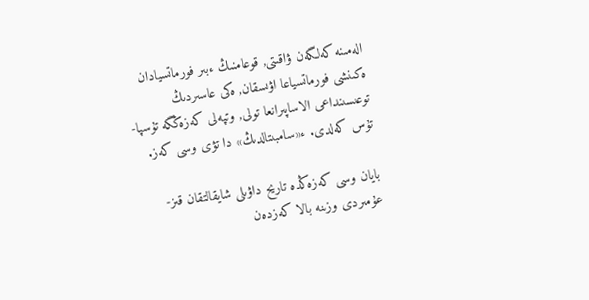الەمىنە كەلگەن ۋاقىتى, قوعامنىڭ ءبىر فورماتسيادان ەكىنشى فورماتسياعا اۋىسقان, ەكى عاسىردىڭ توعىسىنداعى الاساپىرانعا تولى, وتپەلى كەزەڭگە تۇسپا-تۇس كەلدى. ء«سامبىتالدىڭ» دا تۋى وسى كەز.

بايان وسى كەزەڭدە تاريح داۋىلى شايقالتقان قىز-عۇمىردى وزىنە بالا كەزدەن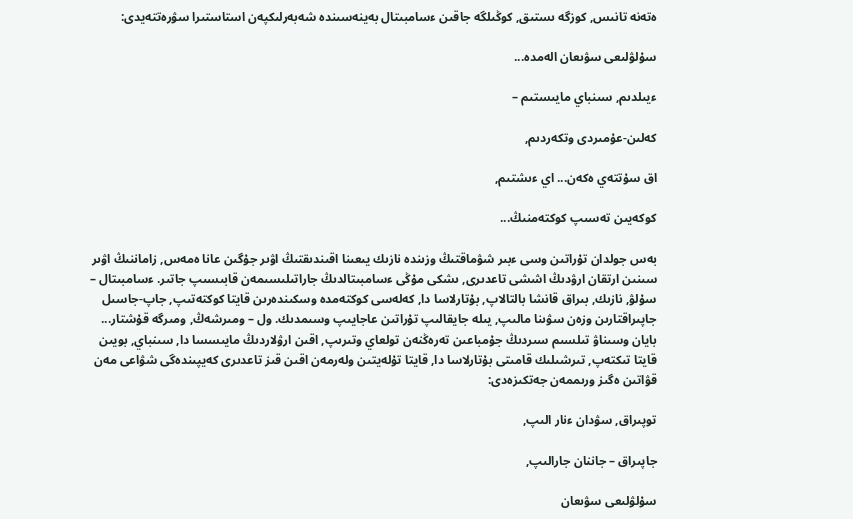ەتەنە تانىس, كوزگە ىستىق, كوڭىلگە جاقىن ءسامبىتال بەينەسىندە شەبەرلىكپەن استاستىرا سۋرەتتەيدى:

سۇلۋلىعى سۋىعان الەمدە...

ءيىلدىم, سىنباي مايىستىم –

كەلىن-عۇمىردى وتكەردىم,

اق سۇتتەي ەكەن... اي ءىشتىم,

كوكەيىن تەسىپ كوكتەمنىڭ...

بەس جولدان تۇراتىن وسى ءبىر شۋماقتىڭ وزىندە نازىك يىعىنا اقىندىقتىڭ اۋىر جۇگىن عانا ەمەس, زاماننىڭ اۋىر سىنىن ارتقان ارۋدىڭ اششى تاعدىرى, ىشكى مۇڭى ءسامبىتالدىڭ جاراتىلىسىمەن قابىسىپ جاتىر. ءسامبىتال – سۇلۋ, نازىك, بىراق قانشا بالتالاپ, بۇتارلاسا دا, كەلەسى كوكتەمدە وسكىندەرىن قايتا كوكتەتىپ, جاپ-جاسىل جاپىراقتارىن وزەن سۋىنا مالىپ, يىلە جايقالىپ تۇراتىن عاجايىپ وسىمدىك. ول – ومىرشەڭ, ومىرگە قۇشتار...  بايان وسىناۋ تىلسىم سىردىڭ جۇمباعىن تەرەڭنەن تولعاي وتىرىپ, اقىن ارۋلاردىڭ مايىسسا دا, سىنباي, بويىن قايتا تىكتەپ, تىرشىلىك قامىتى بۇتارلاسا دا, قايتا تۇلەيتىن ولەرمەن اقىن قىز تاعدىرى كەيپىندەگى شۋاعى مەن قۋاتىن ەگىز ورىممەن جەتكىزەدى:

توپىراق, سۋدان ءنار الىپ,

جاپىراق – جاننان جارالىپ,

سۇلۋلىعى سۋىعان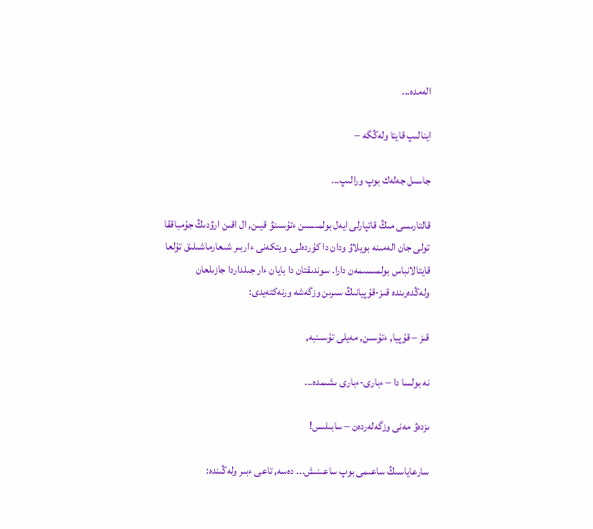الەمدە...

اينالىپ قايتا ولەڭگە –

جاسىل جەلەك بوپ ورالىپ...

قالتارىسى مىڭ قاتپارلى ايەل بولمىسىن ءتۇسىنۋ قيىن, ال اقىن ارۋدىڭ جۇمباققا تولى جان الەمىنە بويلاۋ ودان دا كۇردەلى. ويتكەنى ءاربىر شىعارماشىلىق تۇلعا قايتالانباس بولمىسىمەن دارا. سوندىقتان دا بايان ءار جىلداردا جازىلعان ولەڭدەرىندە قىز-قۇپيانىڭ سىرىن وزگەشە ورنەكتەيدى:

قىز – قۇپيا, ءتۇسىن, مەيلى تۇسىنبە,

نە بولسا دا – ءبارى-ءبارى ىشىمدە...

ىزدەۋ مەنى وزگەلەردەن – سابىلىس!

سارعاياسىڭ ساعىمى بوپ ساعىنىش... دەسە, تاعى ءبىر ولەڭىندە: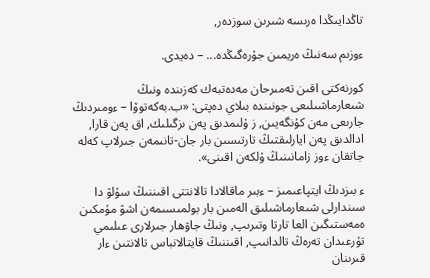تاڭدايىڭدا ەرىسە شىرىن سوزدەر,

ءوزىم سەنىڭ ەريمىن جۇرەگىڭدە... – دەيدى.

كورنەكتى اقىن تەمىرحان مەدەتبەك كەزىندە ونىڭ شىعارماشىلىعى جونىندە بىلاي دەپتى: «ب.بەكەتوۆا – ءومىردىڭ جارىعى مەن كۇنگەيىن, ز ۇلىمدىق پەن ىزگىلىك, اق پەن قارا, ادالدىق پەن ايارلىقتىڭ تارتىسىن بار جان-تانىمەن جىرلاپ كەلە جاتقان ءوز زامانىنىڭ ۇلكەن اقىنى».

ء بىزدىڭ ايتپاعىمىز – ءبىر ماقالادا تالانتتى اقىننىڭ سۇلۋ دا سىندارلى شىعارماشىلىق الەمىن بار بولمىسىمەن اشۋ مۇمكىن ەمەستىگىن العا تارتا وتىرىپ, ونىڭ جاۋھار جىرلارى عىلىمي تۇرعىدان تەرەڭ تالدانىپ, اقىننىڭ قايتالانباس تالانتىن ءار قىرىنان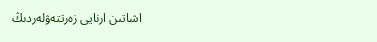اشاتىن ارنايى زەرتتەۋلەردىڭ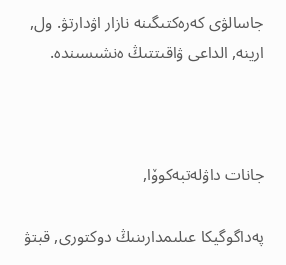جاسالۋى كەرەكتىگىنە نازار اۋدارتۋ. ول, ارينە, الداعى ۋاقىتتىڭ ەنشىسىندە.



جانات داۋلەتبەكوۆا,

پەداگوگيكا عىلىمدارىنىڭ دوكتورى, قبتۋ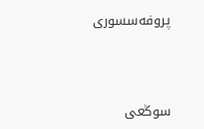پروفەسسورى



سوڭعى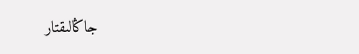جاڭالىقتار